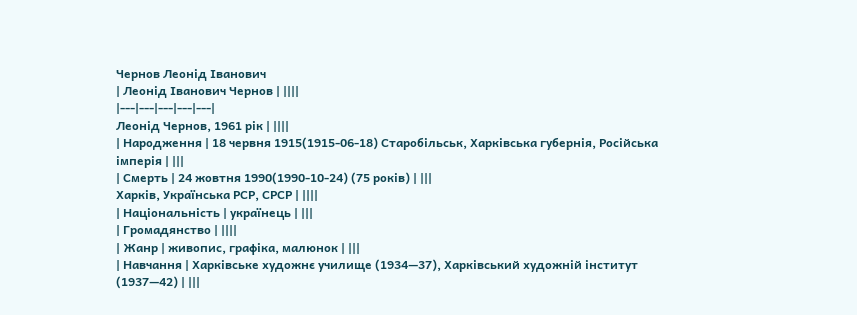Чернов Леонід Іванович
| Леонід Іванович Чернов | ||||
|---|---|---|---|---|
Леонід Чернов, 1961 рік | ||||
| Народження | 18 червня 1915(1915-06-18) Старобільськ, Харківська губернія, Російська імперія | |||
| Смерть | 24 жовтня 1990(1990-10-24) (75 років) | |||
Харків, Українська РСР, СРСР | ||||
| Національність | українець | |||
| Громадянство | ||||
| Жанр | живопис, графіка, малюнок | |||
| Навчання | Харківське художнє училище (1934—37), Харківський художній інститут (1937—42) | |||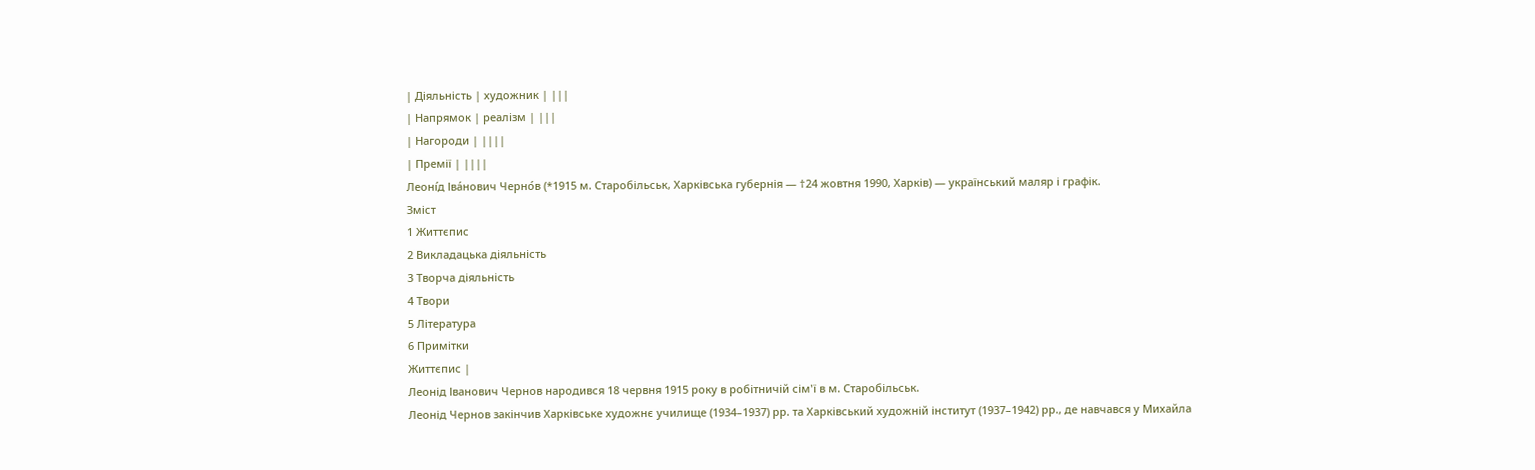| Діяльність | художник | |||
| Напрямок | реалізм | |||
| Нагороди | ||||
| Премії | ||||
Леоні́д Іва́нович Черно́в (*1915 м. Старобільськ, Харківська губернія — †24 жовтня 1990, Харків) — український маляр і графік.
Зміст
1 Життєпис
2 Викладацька діяльність
3 Творча діяльність
4 Твори
5 Література
6 Примітки
Життєпис |
Леонід Іванович Чернов народився 18 червня 1915 року в робітничій сім'ї в м. Старобільськ.
Леонід Чернов закінчив Харківське художнє училище (1934–1937) рр. та Харківський художній інститут (1937–1942) рр., де навчався у Михайла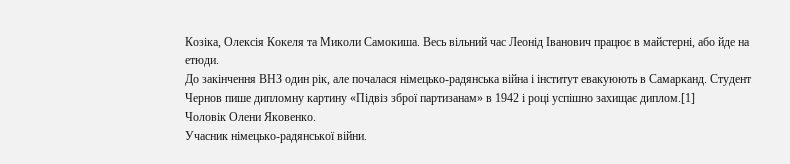Козіка, Олексія Кокеля та Миколи Самокиша. Весь вільний час Леонід Іванович працює в майстерні, або йде на етюди.
До закінчення ВНЗ один рік, але почалася німецько-радянська війна і інститут евакуюють в Самарканд. Студент Чернов пише дипломну картину «Підвіз зброї партизанам» в 1942 і році успішно захищає диплом.[1]
Чоловік Олени Яковенко.
Учасник німецько-радянської війни.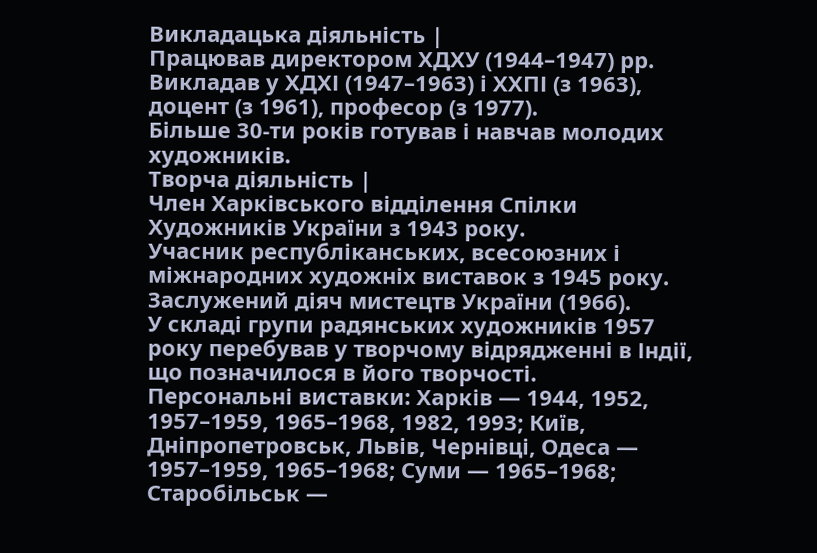Викладацька діяльність |
Працював директором ХДХУ (1944–1947) рр. Викладав у ХДХІ (1947–1963) і ХХПІ (з 1963), доцент (з 1961), професор (з 1977).
Більше 30-ти років готував і навчав молодих художників.
Творча діяльність |
Член Харківського відділення Спілки Художників України з 1943 року.
Учасник республіканських, всесоюзних і міжнародних художніх виставок з 1945 року.
Заслужений діяч мистецтв України (1966).
У складі групи радянських художників 1957 року перебував у творчому відрядженні в Індії, що позначилося в його творчості.
Персональні виставки: Харків — 1944, 1952, 1957–1959, 1965–1968, 1982, 1993; Київ, Дніпропетровськ, Львів, Чернівці, Одеса — 1957–1959, 1965–1968; Суми — 1965–1968; Старобільськ —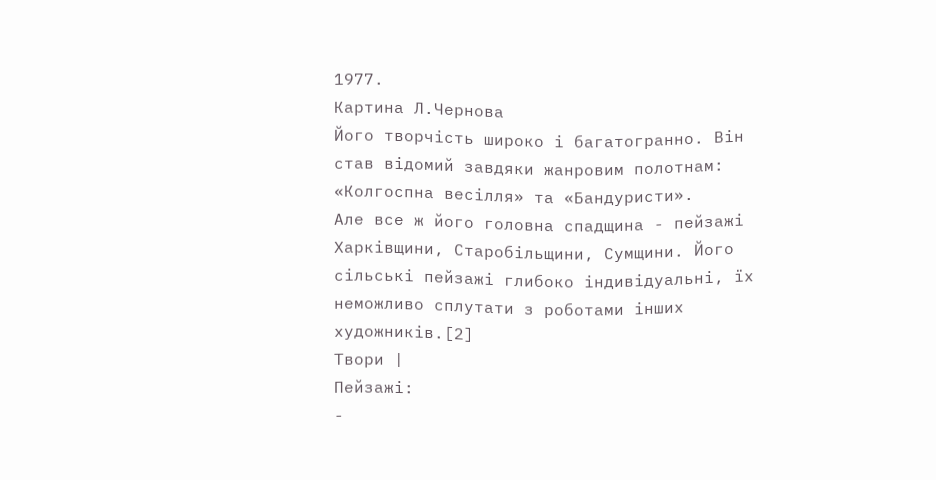1977.
Картина Л.Чернова
Його творчість широко і багатогранно. Він став відомий завдяки жанровим полотнам: «Колгоспна весілля» та «Бандуристи».
Але все ж його головна спадщина - пейзажі Харківщини, Старобільщини, Сумщини. Його сільські пейзажі глибоко індивідуальні, їх неможливо сплутати з роботами інших художників.[2]
Твори |
Пейзажі:
-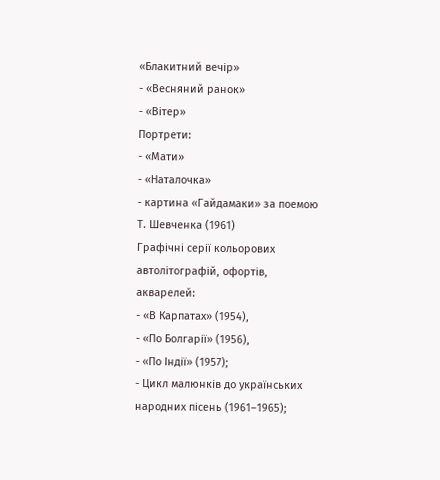«Блакитний вечір»
- «Весняний ранок»
- «Вітер»
Портрети:
- «Мати»
- «Наталочка»
- картина «Гайдамаки» за поемою Т. Шевченка (1961)
Графічні серії кольорових автолітографій, офортів, акварелей:
- «В Карпатах» (1954),
- «По Болгарії» (1956),
- «По Індії» (1957);
- Цикл малюнків до українських народних пісень (1961–1965);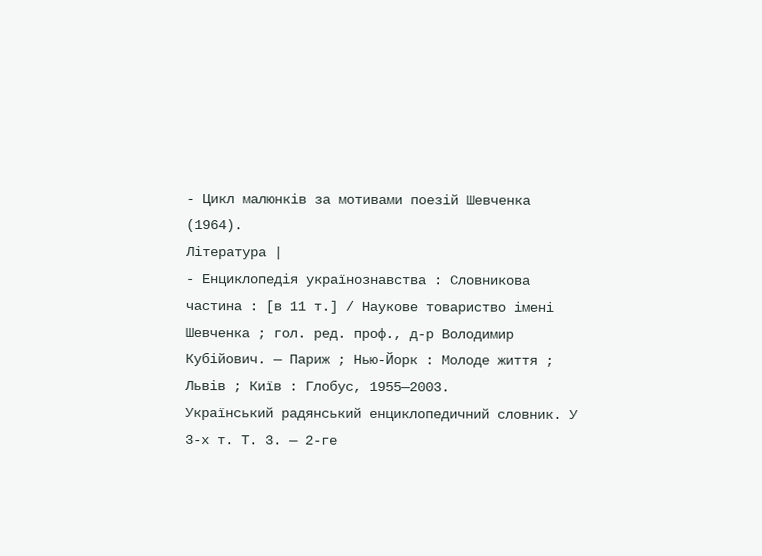- Цикл малюнків за мотивами поезій Шевченка (1964).
Література |
- Енциклопедія українознавства : Словникова частина : [в 11 т.] / Наукове товариство імені Шевченка ; гол. ред. проф., д-р Володимир Кубійович. — Париж ; Нью-Йорк : Молоде життя ; Львів ; Київ : Глобус, 1955—2003.
Український радянський енциклопедичний словник. У 3-х т. Т. 3. — 2-ге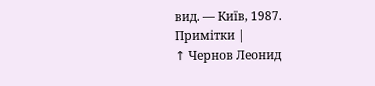вид. — Київ, 1987.
Примітки |
↑ Чернов Леонид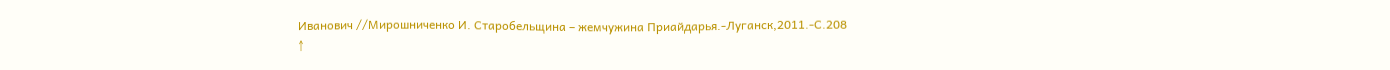Иванович //Мирошниченко И. Старобельщина – жемчужина Приайдарья.-Луганск,2011.-С.208
↑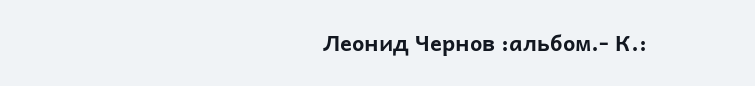Леонид Чернов :альбом.- К.: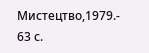Мистецтво,1979.- 63 с.